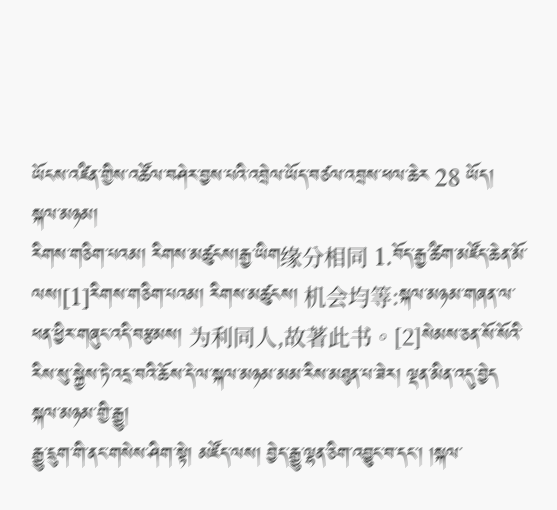ཡོངས་འཛིན་གྱིས་འཚོལ་བཤེར་བྱས་པའི་འབྲེལ་ཡོད་བཙལ་འབྲས་ཕལ་ཆེར 28 ཡོད།
སྐལ་མཉམ།
རིགས་གཅིག་པའམ། རིགས་མཚུངས།རྒྱ་ཡིག缘分相同 1.བོད་རྒྱ་ཚིག་མཛོད་ཆེན་མོ་ལས།[1]རིགས་གཅིག་པའམ། རིགས་མཚུངས། 机会均等:སྐལ་མཉམ་གཞན་ལ་ཕན་ཕྱིར་གཞུང་འདི་བརྩམས། 为利同人,故著此书。[2]སེམས་ཅན་སོ་སོའི་རིས་སུ་སྐྱེས་ཏེ་འདྲ་བའི་ཆོས་དེ་ལ་སྐལ་མཉམ་མམ་རིས་མཐུན་པ་ཟེར། ལྡན་མིན་འདུ་བྱེད
སྐལ་མཉམ་གྱི་རྒྱུ།
རྒྱུ་དྲུག་གི་ནང་གསེས་ཤིག་སྟེ། མཛོད་ལས། བྱེད་རྒྱུ་ལྷན་ཅིག་འབྱུང་བ་དང་། །སྐལ་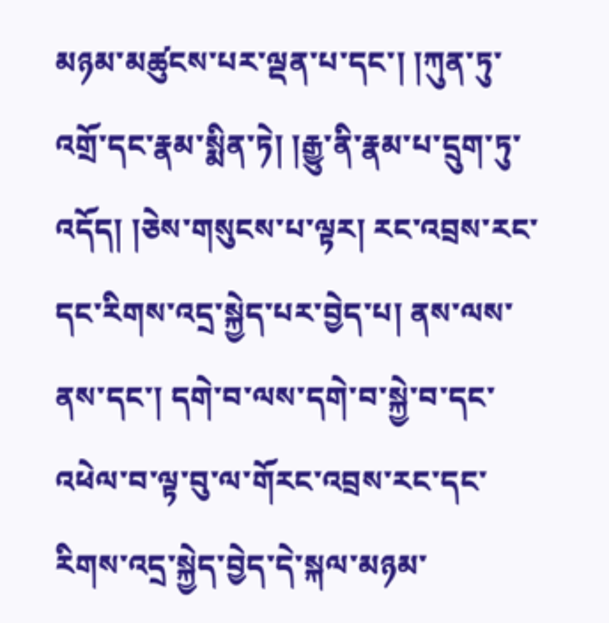མཉམ་མཚུངས་པར་ལྡན་པ་དང་། །ཀུན་ཏུ་འགྲོ་དང་རྣམ་སྨིན་ཏེ། །རྒྱུ་ནི་རྣམ་པ་དྲུག་ཏུ་འདོད། །ཅེས་གསུངས་པ་ལྟར། རང་འབྲས་རང་དང་རིགས་འདྲ་སྐྱེད་པར་བྱེད་པ། ནས་ལས་ནས་དང་། དགེ་བ་ལས་དགེ་བ་སྐྱེ་བ་དང་འཕེལ་བ་ལྟ་བུ་ལ་གོརང་འབྲས་རང་དང་རིགས་འདྲ་སྐྱེད་བྱེད་དེ་སྐལ་མཉམ་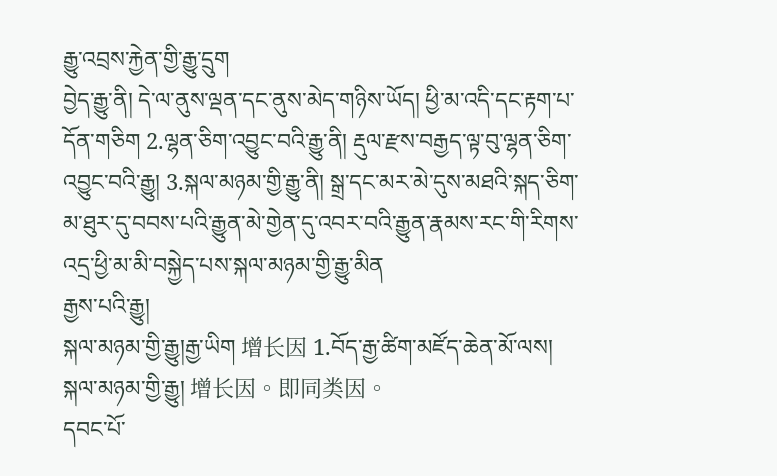རྒྱུ་འབྲས་རྐྱེན་གྱི་རྒྱུ་དྲུག
བྱེད་རྒྱུ་ནི། དེ་ལ་ནུས་ལྡན་དང་ནུས་མེད་གཉིས་ཡོད། ཕྱི་མ་འདི་དང་རྟག་པ་དོན་གཅིག 2.ལྷན་ཅིག་འབྱུང་བའི་རྒྱུ་ནི། རྡུལ་རྫས་བརྒྱད་ལྟ་བུ་ལྷན་ཅིག་འབྱུང་བའི་རྒྱུ། 3.སྐལ་མཉམ་གྱི་རྒྱུ་ནི། སྒྲ་དང་མར་མེ་དུས་མཐའི་སྐད་ཅིག་མ་ཐུར་དུ་བབས་པའི་རྒྱུན་མེ་གྱེན་དུ་འབར་བའི་རྒྱུན་རྣམས་རང་གི་རིགས་འདྲ་ཕྱི་མ་མི་བསྐྱེད་པས་སྐལ་མཉམ་གྱི་རྒྱུ་མིན
རྒྱས་པའི་རྒྱུ།
སྐལ་མཉམ་གྱི་རྒྱུ།རྒྱ་ཡིག 增长因 1.བོད་རྒྱ་ཚིག་མཛོད་ཆེན་མོ་ལས། སྐལ་མཉམ་གྱི་རྒྱུ། 增长因。即同类因。
དབང་པོ་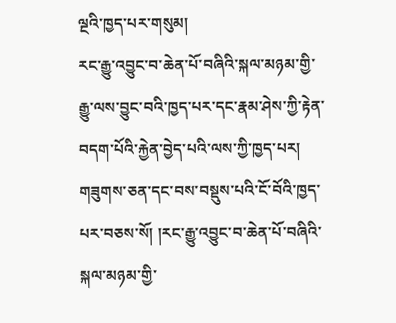ལྔའི་ཁྱད་པར་གསུམ།
རང་རྒྱུ་འབྱུང་བ་ཆེན་པོ་བཞིའི་སྐལ་མཉམ་གྱི་རྒྱུ་ལས་བྱུང་བའི་ཁྱད་པར་དང་རྣམ་ཤེས་ཀྱི་རྟེན་བདག་པོའི་རྐྱེན་བྱེད་པའི་ལས་ཀྱི་ཁྱད་པར། གཟུགས་ཅན་དང་བས་བསྡུས་པའི་ངོ་བོའི་ཁྱད་པར་བཅས་སོ། །རང་རྒྱུ་འབྱུང་བ་ཆེན་པོ་བཞིའི་སྐལ་མཉམ་གྱི་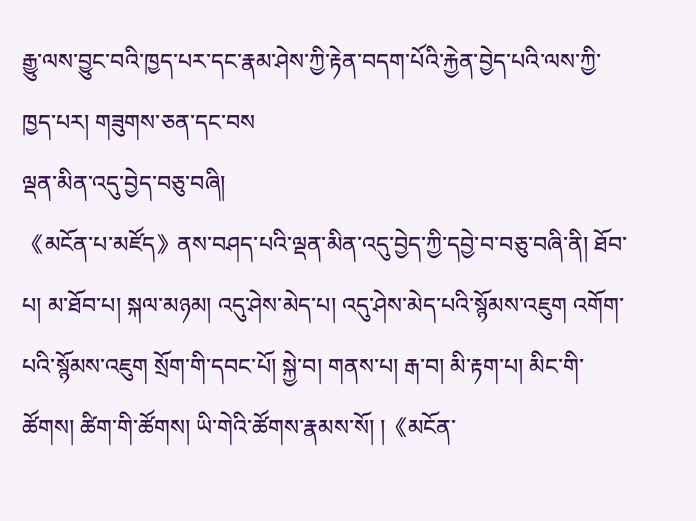རྒྱུ་ལས་བྱུང་བའི་ཁྱད་པར་དང་རྣམ་ཤེས་ཀྱི་རྟེན་བདག་པོའི་རྐྱེན་བྱེད་པའི་ལས་ཀྱི་ཁྱད་པར། གཟུགས་ཅན་དང་བས
ལྡན་མིན་འདུ་བྱེད་བཅུ་བཞི།
《མངོན་པ་མཛོད》ནས་བཤད་པའི་ལྡན་མིན་འདུ་བྱེད་ཀྱི་དབྱེ་བ་བཅུ་བཞི་ནི། ཐོབ་པ། མ་ཐོབ་པ། སྐལ་མཉམ། འདུ་ཤེས་མེད་པ། འདུ་ཤེས་མེད་པའི་སྙོམས་འཇུག འགོག་པའི་སྙོམས་འཇུག སྲོག་གི་དབང་པོ། སྐྱེ་བ། གནས་པ། རྒ་བ། མི་རྟག་པ། མིང་གི་ཚོགས། ཚིག་གི་ཚོགས། ཡི་གེའི་ཚོགས་རྣམས་སོ། །《མངོན་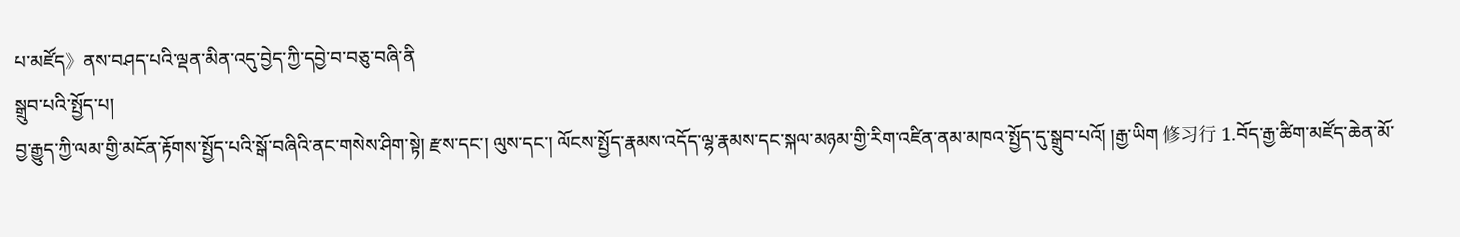པ་མཛོད》ནས་བཤད་པའི་ལྡན་མིན་འདུ་བྱེད་ཀྱི་དབྱེ་བ་བཅུ་བཞི་ནི
སྒྲུབ་པའི་སྤྱོད་པ།
བྱ་རྒྱུད་ཀྱི་ལམ་གྱི་མངོན་རྟོགས་སྤྱོད་པའི་སྒོ་བཞིའི་ནང་གསེས་ཤིག་སྟེ། རྫས་དང་། ལུས་དང་། ལོངས་སྤྱོད་རྣམས་འདོད་ལྷ་རྣམས་དང་སྐལ་མཉམ་གྱི་རིག་འཛིན་ནམ་མཁའ་སྤྱོད་དུ་སྒྲུབ་པའོ། །རྒྱ་ཡིག 修习行 1.བོད་རྒྱ་ཚིག་མཛོད་ཆེན་མོ་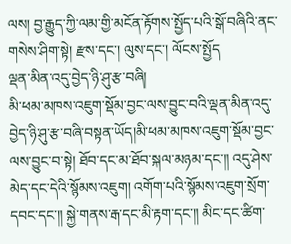ལས། བྱ་རྒྱུད་ཀྱི་ལམ་གྱི་མངོན་རྟོགས་སྤྱོད་པའི་སྒོ་བཞིའི་ནང་གསེས་ཤིག་སྟེ། རྫས་དང་། ལུས་དང་། ལོངས་སྤྱོད
ལྡན་མིན་འདུ་བྱེད་ཉི་ཤུ་རྩ་བཞི།
མི་ཕམ་མཁས་འཇུག་སྡོམ་བྱང་ལས་བྱུང་བའི་ལྡན་མིན་འདུ་བྱེད་ཉི་ཤུ་རྩ་བཞི་བསྟན་ཡོད།མི་ཕམ་མཁས་འཇུག་སྡོམ་བྱང་ལས་བྱུང་བ་སྟེ། ཐོབ་དང་མ་ཐོབ་སྐལ་མཉམ་དང་༎ འདུ་ཤེས་མེད་དང་དེའི་སྙོམས་འཇུག། འགོག་པའི་སྙོམས་འཇུག་སྲོག་དབང་དང་༎ སྐྱེ་གནས་རྒ་དང་མི་རྟག་དང་༎ མིང་དང་ཚིག་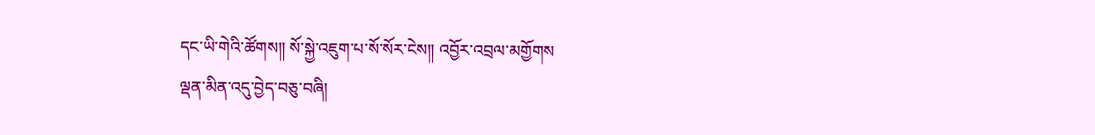དང་ཡི་གེའི་ཚོགས༎ སོ་སྐྱེ་འཇུག་པ་སོ་སོར་ངེས༎ འབྱོར་འབྲལ་མགྱོགས
ལྡན་མིན་འདུ་བྱེད་བཅུ་བཞི།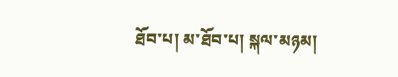ཐོབ་པ། མ་ཐོབ་པ། སྐལ་མཉམ།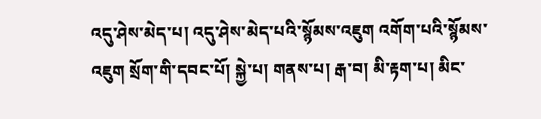འདུ་ཤེས་མེད་པ། འདུ་ཤེས་མེད་པའི་སྙོམས་འཇུག འགོག་པའི་སྙོམས་འཇུག སྲོག་གི་དབང་པོ། སྐྱེ་པ། གནས་པ། རྒ་བ། མི་རྟག་པ། མིང་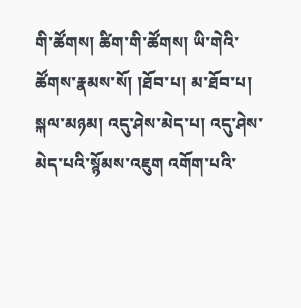གི་ཚོགས། ཚིག་གི་ཚོགས། ཡི་གེའི་ཚོགས་རྣམས་སོ། །ཐོབ་པ། མ་ཐོབ་པ། སྐལ་མཉམ། འདུ་ཤེས་མེད་པ། འདུ་ཤེས་མེད་པའི་སྙོམས་འཇུག འགོག་པའི་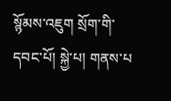སྙོམས་འཇུག སྲོག་གི་དབང་པོ། སྐྱེ་པ། གནས་པ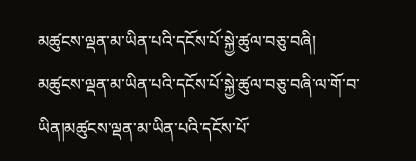མཚུངས་ལྡན་མ་ཡིན་པའི་དངོས་པོ་སྐྱེ་ཚུལ་བཅུ་བཞི།
མཚུངས་ལྡན་མ་ཡིན་པའི་དངོས་པོ་སྐྱེ་ཚུལ་བཅུ་བཞི་ལ་གོ་བ་ཡིན།མཚུངས་ལྡན་མ་ཡིན་པའི་དངོས་པོ་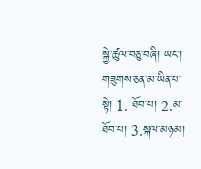སྐྱེ་ཚུལ་བཅུ་བཞི། ཡང་། གཟུགས་ཅན་མ་ཡིན་པ་སྟེ། 1. ཐོབ་པ། 2.མ་ཐོབ་པ། 3.སྐལ་མཉམ།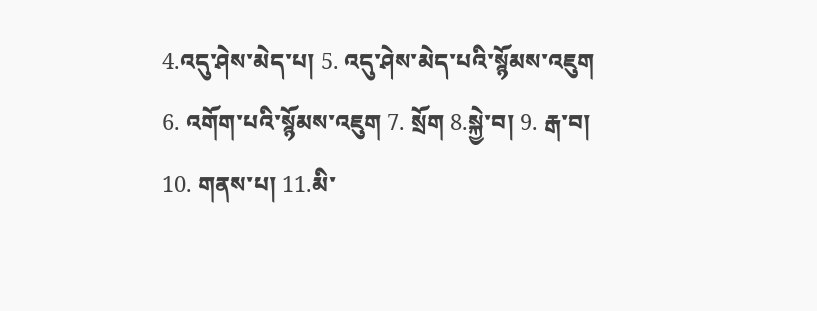4.འདུ་ཤེས་མེད་པ། 5. འདུ་ཤེས་མེད་པའི་སྙོམས་འཇུག 6. འགོག་པའི་སྙོམས་འཇུག 7. སྲོག 8.སྐྱེ་བ། 9. རྒ་བ། 10. གནས་པ། 11.མི་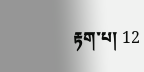རྟག་པ། 12